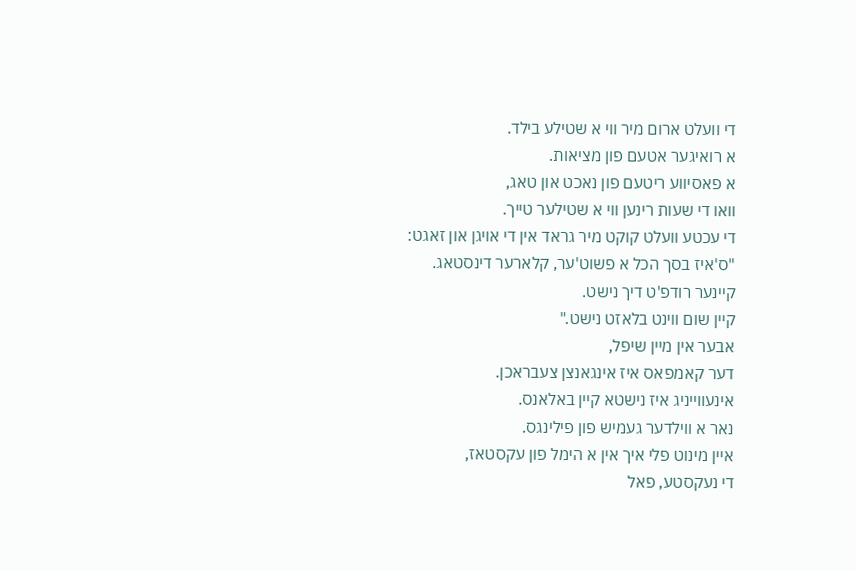די וועלט ארום מיר ווי א שטילע בילד.
א רואיגער אטעם פון מציאות.
א פאסיווע ריטעם פון נאכט און טאג,
וואו די שעות רינען ווי א שטילער טייך.
די עכטע וועלט קוקט מיר גראד אין די אויגן און זאגט:
"ס'איז בסך הכל א פשוט'ער, קלארער דינסטאג.
קיינער רודפ'ט דיך נישט.
קיין שום ווינט בלאזט נישט."
אבער אין מיין שיפל,
דער קאמפאס איז אינגאנצן צעבראכן.
אינעווייניג איז נישטא קיין באלאנס.
נאר א ווילדער געמיש פון פילינגס.
איין מינוט פלי איך אין א הימל פון עקסטאז,
די נעקסטע, פאל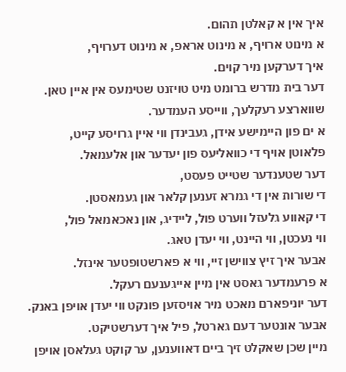איך אין א קאלטן תהום.
א מינוט ארויף, א מינוט אראפ, א מינוט דערויף,
איך דערקען מיר קוים.
דער בית מדרש ברומט מיט טויזנט שטימעס אין איין טאן.
שווארצע רעקלעך, ווייסע העמדער.
א ים פון היימישע אידן, געבינדן ווי איין גרויסע קייט,
פלאוטן אויף די כוואליעס פון יעדער און אלעמאל.
דער שטענדער שטייט פעסט,
די שורות אין די גמרא זענען קלאר און געמאסטן.
די קאווע גלעזל ווערט פול, ליידיג, און נאכאמאל פול,
ווי נעכטן, ווי היינט, ווי יעדן טאג.
אבער איך זיץ צווישן זיי, ווי א פארשטופטער אינזל.
א פרעמדער גאסט אין מיין אייגענעם רעקל.
דער יוניפארם מאכט מיר אויסזען פונקט ווי יעדן אויפן באנק.
אבער אונטער דעם גארטל, פיל איך דערשטיקט.
מיין שכן שאקלט זיך ביים דאווענען, ער קוקט געלאסן אויפן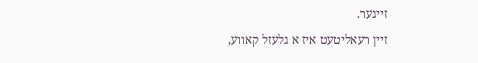זייגער.
זיין רעאליטעט איז א גלעזל קאווע,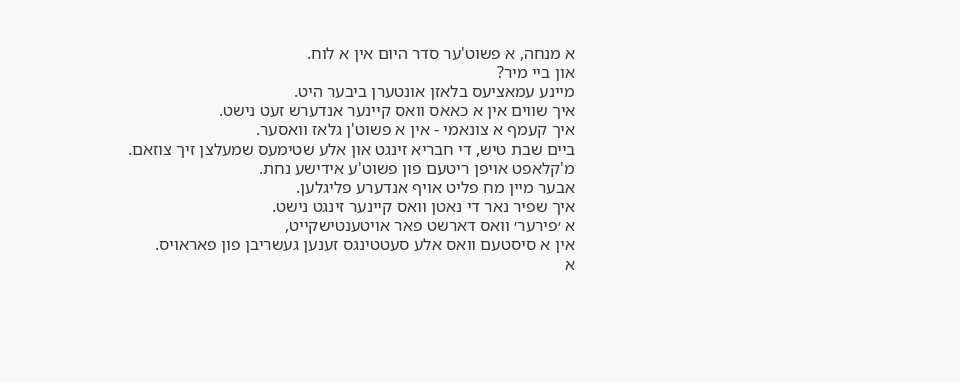א מנחה, א פשוט'ער סדר היום אין א לוח.
און ביי מיר?
מיינע עמאציעס בלאזן אונטערן ביבער היט.
איך שווים אין א כאאס וואס קיינער אנדערש זעט נישט.
איך קעמף א צונאמי - אין א פשוט'ן גלאז וואסער.
ביים שבת טיש, די חבריא זינגט און אלע שטימעס שמעלצן זיך צוזאם.
מ'קלאפט אויפן ריטעם פון פשוט'ע אידישע נחת.
אבער מיין מח פליט אויף אנדערע פליגלען.
איך שפיר נאר די נאטן וואס קיינער זינגט נישט.
א ׳פירער׳ וואס דארשט פאר אויטענטישקייט,
אין א סיסטעם וואס אלע סעטטינגס זענען געשריבן פון פאראויס.
א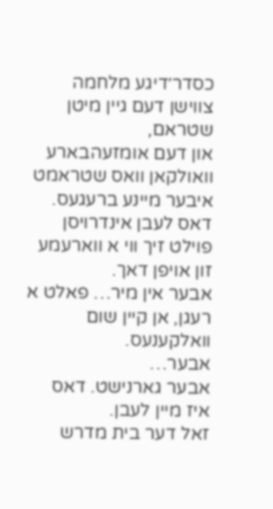כסדר׳דיגע מלחמה צווישן דעם גיין מיטן שטראם,
און דעם אומזעהבארע וואולקאן וואס שטראמט איבער מיינע ברעגעס.
דאס לעבן אינדרויסן פוילט זיך ווי א ווארעמע זון אויפן דאך.
אבער אין מיר… פאלט א רעגן, אן קיין שום וואלקענעס.
אבער…
אבער גארנישט. דאס איז מיין לעבן.
זאל דער בית מדרש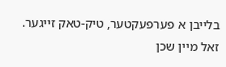בלייבן א פערפעקטער, טיק-טאק זייגער.
זאל מיין שכן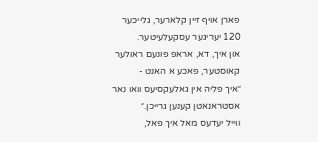פארן אויף זיין קלארער, גלייכער 120 יעריגער עסקעלעיטער.
און איך, דא, אראפ פונעם ראולער קאוסטער, פאכע א האנט -
״איך פליה אין גאלעקסיעס וואו נאר אסטראנאטן קענען גרייכן.״
ווייל יעדעס מאל איך פאל,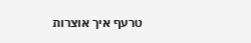טרעף איך אוצרות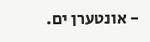- אונטערן ים.